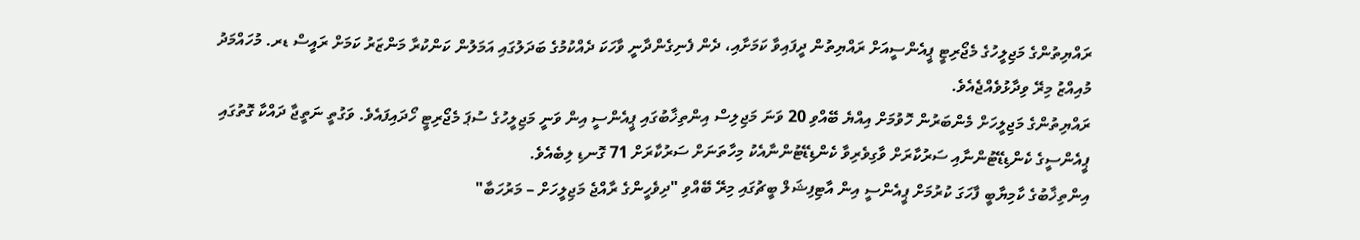ރައްޔިތުންގެ މަޖިލީހުގެ މެޖޯރިޓީ ޕީއެންސީއަށް ރައްޔިތުން ދީފައިވާ ކަމަށާއި، ދެން ފެނިގެންދާނީ ވާހަކަ ދެއްކުމުގެ ބަދަލުގައި އަމަލުން ކަންކުރާ މަންޒަރު ކަމަށް ރައީސް ޑރ. މުހައްމަދު މުއިއްޒު މިރޭ ވިދާޅުވެއްޖެއެވެ.
ރައްޔިތުންގެ މަޖިލީހަށް މެންބަރުން ހޮވުމަށް އިއްޔެ ބޭއްވި 20 ވަނަ މަޖިލިސް އިންތިޚާބުގައި ޕީއެންސީ އިން ވަނީ މަޖިލީހުގެ ސުޕަ މެޖޯރިޓީ ހޯދައިފައެވެ. ވަގުތީ ނަތީޖާ ދައްކާ ގޮތުގައި ޕީއެންސީގެ ކެންޑިޑޭޓުންނާއި ސަރުކާރަށް ވާގިވެރިވާ ކެންޑިޑޭޓުންނާއެކު މިހާތަނަށް ސަރުކާރަށް 71 ގޮނޑި ލިބެއެވެ.
އިންތިޚާބުގެ ކާމިޔާބީ ފާހަގަ ކުރުމަށް ޕީއެންސީ އިން އާޓިފިޝަލް ބީޗުގައި މިރޭ ބޭއްވި "ދިވެހީންގެ ރާއްޖެ މަޖިލީހަށް – މަރުހަބާ"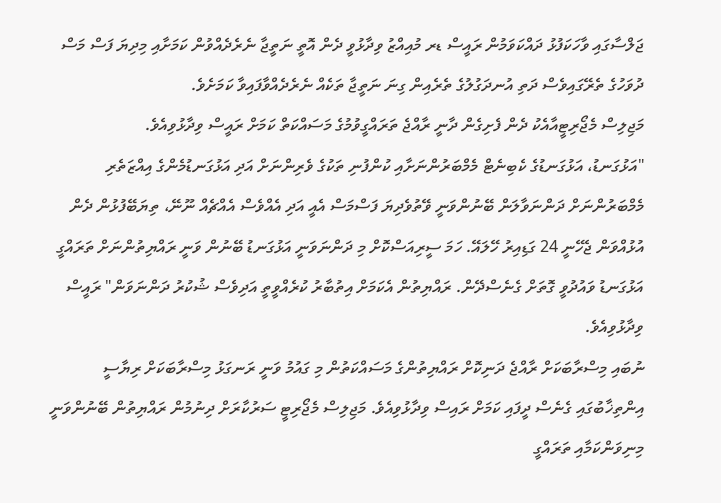ޖަލްސާގައި ވާހަކަފުޅު ދައްކަވަމުން ރައީސް ޑރ މުއިއްޒު ވިދާޅުވީ ދެން އޮތީ ނަތީޖާ ނެރެދެއްވުން ކަމަށާއި މިދިޔަ ފަސް މަސް ދުވަހުގެ ތެރޭގައިވެސް ދަތި އުނދަގުލުގެ ތެރެއިން ގިނަ ނަތީޖާ ތަކެއް ނެރެދެއްވާފައިވާ ކަމަށެވެ.
މަޖިލިސް މެޖޯރިޓީއާއެކު ދެން ފެށިގެން ދާނީ ރާއްޖެ ތަރައްގީވުމުގެ މަސައްކަތް ކަމަށް ރައީސް ވިދާޅުވިއެވެ.
"އަޅުގަނޑު، އަޅުގަނޑުގެ ކެބިނެޓް މެމްބަރުންނަށާއި ކުންފުނި ތަކުގެ ވެރިންނަށް އަދި އަޅުގަނޑުމެންގެ އިއްޒަތެރި މެމްބަރުންނަށް ދަންނަވާލަން ބޭނުންވަނީ ވޭތުވެދިޔަ ފަސްމަސް އެއީ އަދި އެއްވެސް އެއްޗެއް ނޫނޭ، ތިޔަބޭފުޅުން ދެން އުޅުއްވަން ޖެހޭނީ 24 ގަޑިއިރު ހޭލައޭ. ހަމަ ސީރިއަސްކޮށް މި ދަންނަވަނީ އަޅުގަނޑު ބޭނުން ވަނީ ރައްޔިތުންނަށް ތަރައްގީ އަޅުގަނޑު ވައުދުވީ ގޮތަށް ގެނެސްދޭން. ރައްޔިތުން އެކަމަށް އިތުބާރު ކުރެއްވީތީ އަދިވެސް ޝުކުރު ދަންނަވަން" ރައީސް ވިދާޅުވިއެވެ.
ނުބައި މިސްރާބަކަށް ރާއްޖެ ދަނިކޮށް ރައްޔިތުންގެ މަސައްކަތުން މި ގައުމު ވަނީ ރަނގަޅު މިސްރާބަކަށް ރިޔާސީ އިންތިޚާބުގައި ގެނެސް ދީފައި ކަމަށް ރައިސް ވިދާޅުވިއެވެ. މަޖިލިސް މެޖޯރިޓީ ސަރުކާރަށް ދިނުމުން ރައްޔިތުން ބޭނުންވަނީ މިނިވަންކަމާއި ތަރައްގީ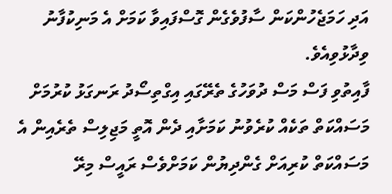އަދި ހަމަޖެހުންކަން ސާފުވެގެން ގޮސްފައިވާ ކަމަށް އެ މަނިކުފާނު ވިދާޅުވިއެވެ.
ފާއިތުވި ފަސް މަސް ދުވަހުގެ ތެރޭގައި އިގްތިސޯދު ރަނގަޅު ކުރުމަށް މަސައްކަތް ތަކެއް ކުރެވުނު ކަމަށާއި ދެން އޮތީ މަޖިލިސް ތެރެއިން އެ މަސައްކަތް ކުރިއަށް ގެންދިޔުން ކަމަށްވެސް ރައީސް މިރޭ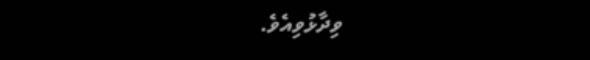ވިދާޅުވިއެވެ.